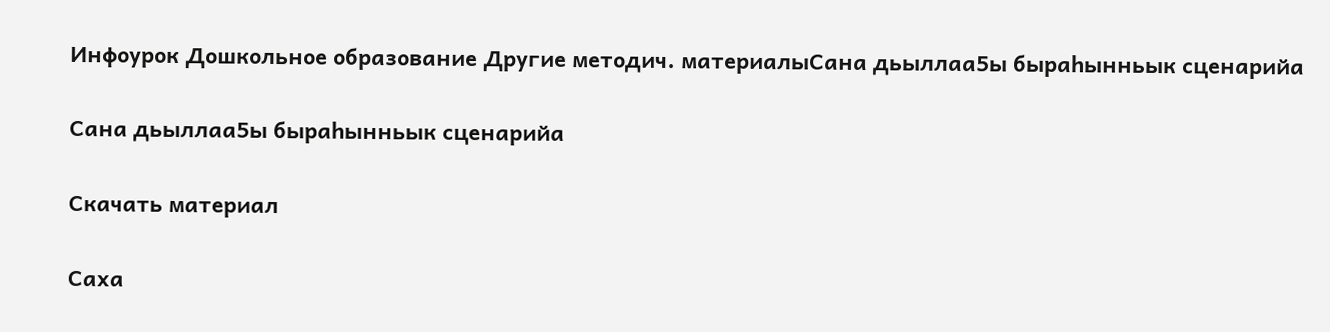Инфоурок Дошкольное образование Другие методич. материалыСана дьыллаа5ы быраhынньык сценарийа

Сана дьыллаа5ы быраhынньык сценарийа

Скачать материал

Саха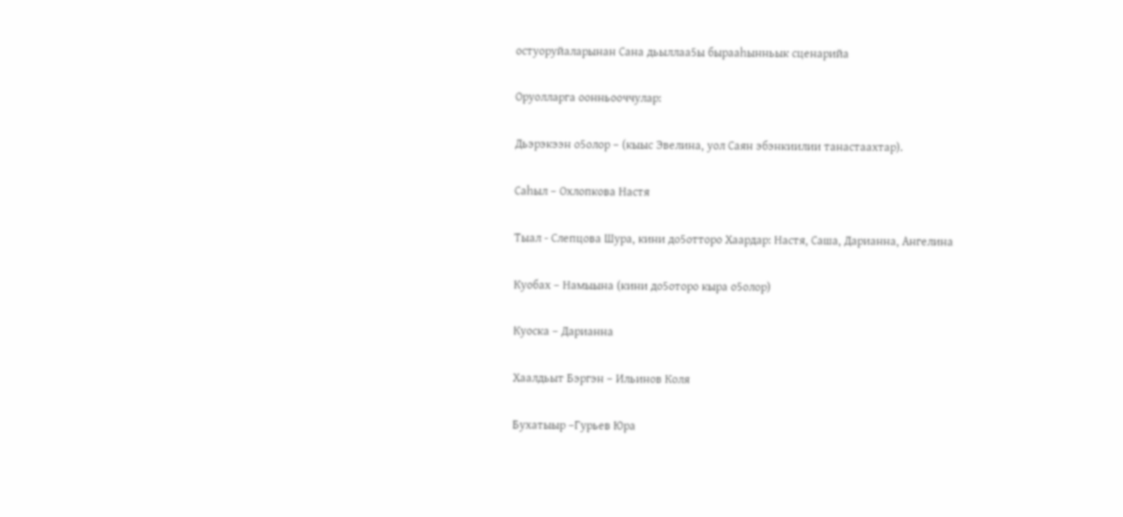остуоруйаларынан Cана дьыллаа5ы бырааhынньык сценарийа

Оруолларга оонньооччулар:

Дьэрэкээн о5олор – (кыыс Эвелина, уол Саян эбэнкиилии танастаахтар).

Саhыл – Охлопкова Настя

Тыал - Слепцова Шура, кини до5отторо Хаардар: Настя, Саша, Дарианна, Ангелина

Куобах – Намыына (кини до5оторо кыра о5олор)

Куоска – Дарианна

Хаалдьыт Бэргэн – Ильинов Коля

Бухатыыр –Гурьев Юра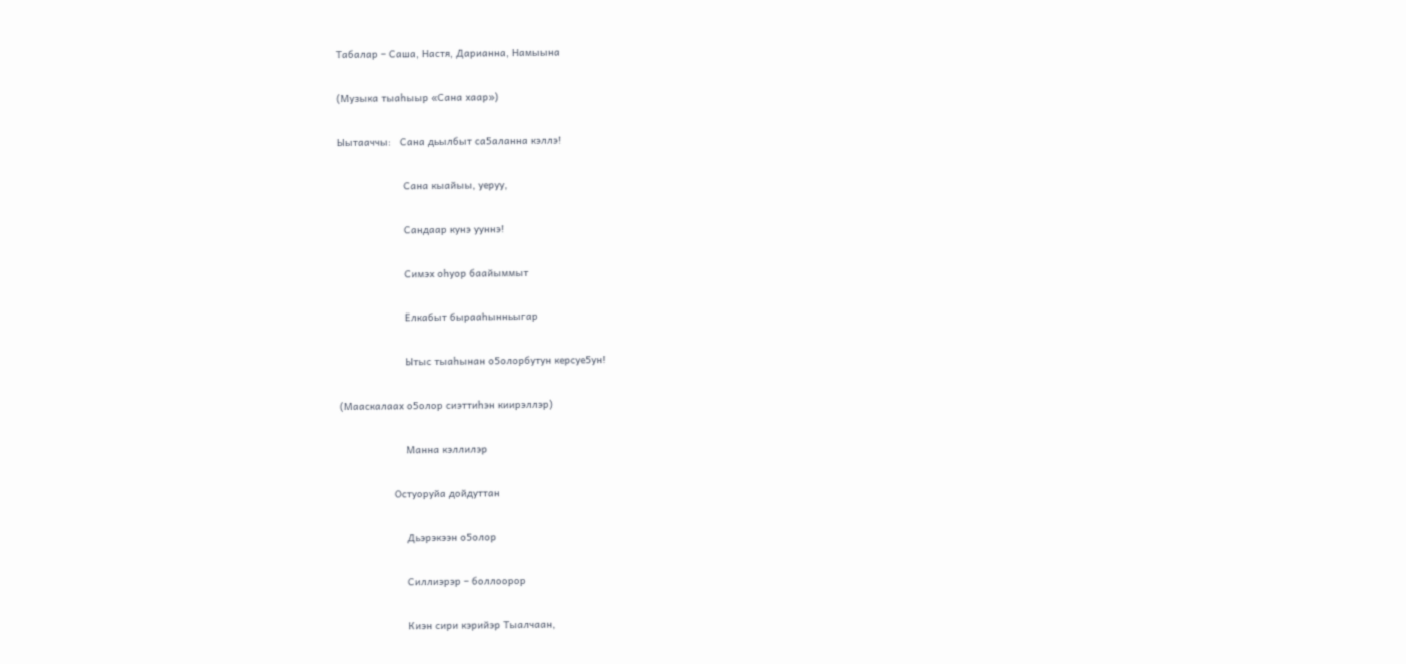Табалар – Саша, Настя, Дарианна, Намыына

(Музыка тыаhыыр «Сана хаар»)

Ыытааччы:   Сана дьылбыт са5аланна кэллэ!

                      Сана кыайыы, уеруу,

                      Сандаар кунэ ууннэ!

                      Симэх оhуор баайыммыт

                      Ёлкабыт бырааhынньыгар

                      Ытыс тыаhынан о5олорбутун керсуе5ун!

(Мааскалаах о5олор сиэттиhэн киирэллэр)

                      Манна кэллилэр

                  Остуоруйа дойдуттан

                      Дьэрэкээн о5олор

                      Силлиэрэр – боллоорор

                      Киэн сири кэрийэр Тыалчаан,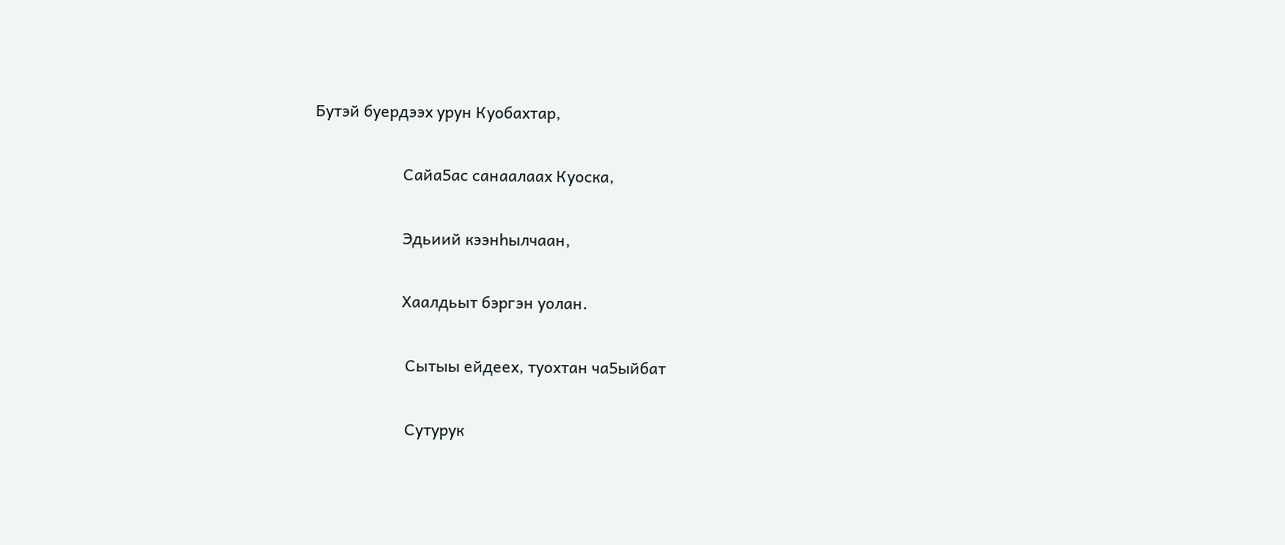Бутэй буердээх урун Куобахтар,

                      Сайа5ас санаалаах Куоска,

                      Эдьиий кээнhылчаан,

                      Хаалдьыт бэргэн уолан.

                       Сытыы ейдеех, туохтан ча5ыйбат

                       Сутурук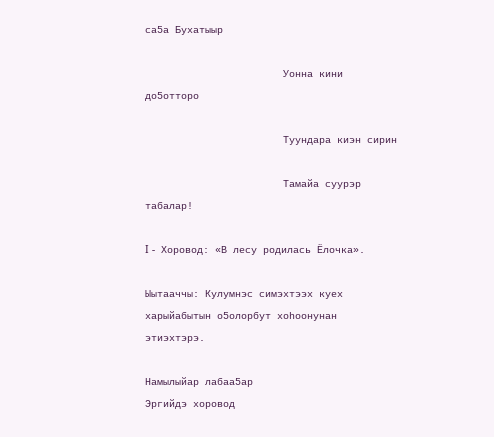са5а Бухатыыр

                       Уонна кини до5отторо

                       Туундара киэн сирин

                       Тамайа суурэр табалар!

I -  Хоровод: «В лесу родилась Ёлочка».

Ыытааччы: Кулумнэс симэхтээх куех харыйабытын о5олорбут хоhоонунан этиэхтэрэ.

Намылыйар лабаа5ар                      Эргийдэ хоровод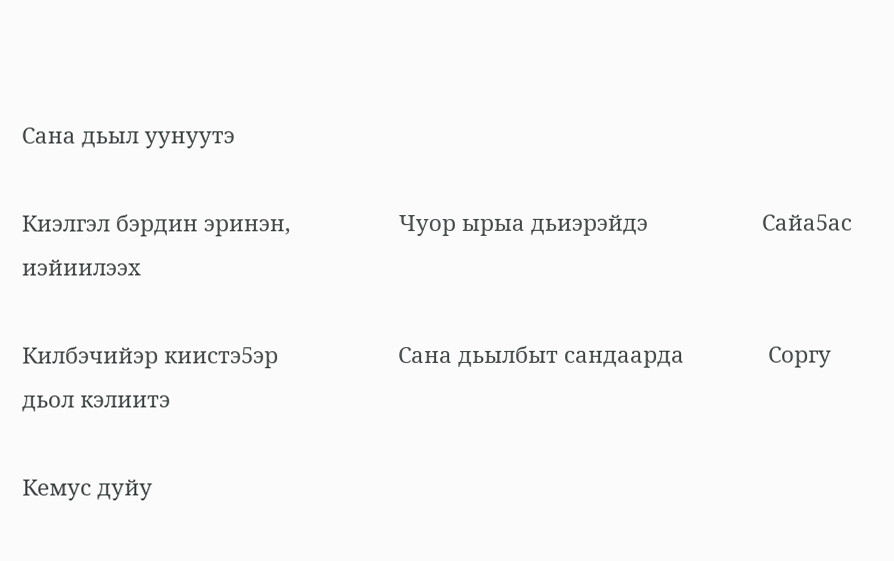Сана дьыл уунуутэ

Киэлгэл бэрдин эринэн,                  Чуор ырыа дьиэрэйдэ                   Сайа5ас иэйиилээх

Килбэчийэр киистэ5эр                    Сана дьылбыт сандаарда              Соргу дьол кэлиитэ

Кемус дуйу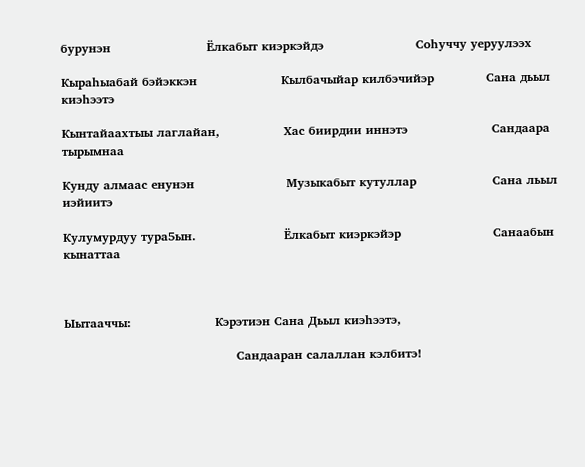бурунэн                        Ёлкабыт киэркэйдэ                       Соhуччу уеруулээх

Кыраhыабай бэйэккэн                     Кылбачыйар килбэчийэр             Сана дьыл киэhээтэ

Кынтайаахтыы лаглайан,                Хас биирдии иннэтэ                     Сандаара тырымнаа

Кунду алмаас енунэн                       Музыкабыт кутуллар                   Сана льыл иэйиитэ

Кулумурдуу тура5ын.                      Ёлкабыт киэркэйэр                       Санаабын кынаттаа



Ыытааччы:                     Кэрэтиэн Сана Дьыл киэhээтэ,

                                           Сандааран салаллан кэлбитэ!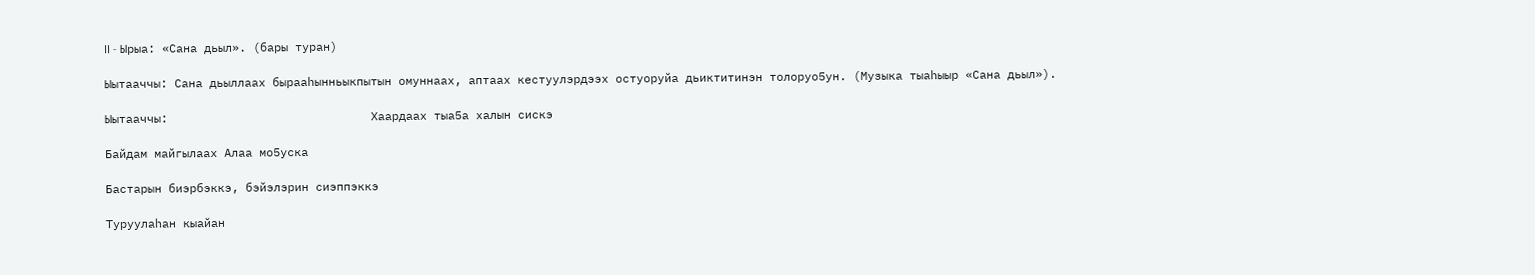II - Ырыа: «Сана дьыл». (бары туран)

Ыытааччы: Сана дьыллаах бырааhынньыкпытын омуннаах, аптаах кестуулэрдээх остуоруйа дьиктитинэн толоруо5ун. (Музыка тыаhыыр «Сана дьыл»).

Ыытааччы:                             Хаардаах тыа5а халын сискэ

Байдам майгылаах Алаа мо5уска

Бастарын биэрбэккэ, бэйэлэрин сиэппэккэ

Туруулаhан кыайан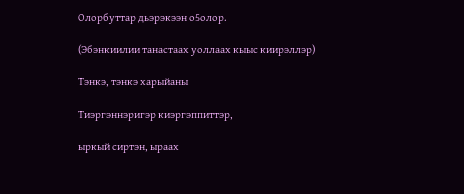Олорбуттар дьэрэкээн о5олор.

(Эбэнкиилии танастаах уоллаах кыыс киирэллэр)

Тэнкэ, тэнкэ харыйаны

Тиэргэннэригэр киэргэппиттэр,

ыркый сиртэн, ыраах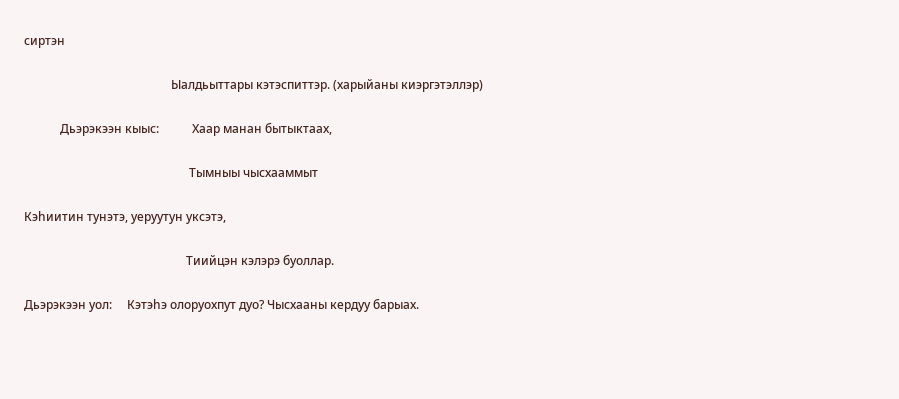сиртэн

                                                 Ыалдьыттары кэтэспиттэр. (харыйаны киэргэтэллэр)

            Дьэрэкээн кыыс:           Хаар манан бытыктаах,

                                                       Тымныы чысхааммыт

Кэhиитин тунэтэ, уеруутун уксэтэ,

                                                      Тиийцэн кэлэрэ буоллар.

Дьэрэкээн уол:     Кэтэhэ олоруохпут дуо? Чысхааны кердуу барыах.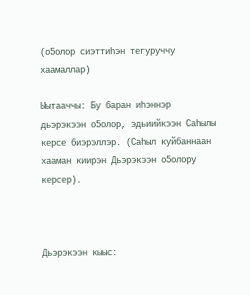(о5олор сиэттиhэн тегуруччу хаамаллар)

Ыытааччы: Бу баран иhэннэр дьэрэкээн о5олор, эдьиийкээн Саhылы керсе биэрэллэр. (Саhыл куйбаннаан хааман киирэн Дьэрэкээн о5олору керсер).



Дьэрэкээн кыыс: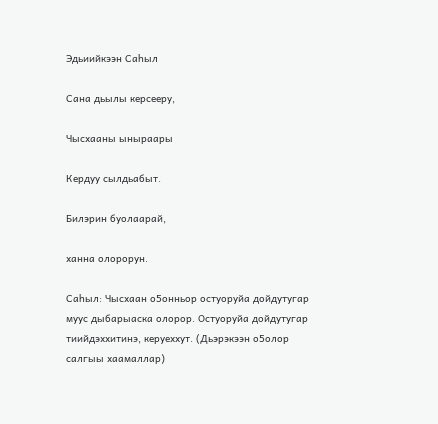Эдьиийкээн Саhыл

Сана дьылы керсееру,

Чысхааны ыныраары

Кердуу сылдьабыт.

Билэрин буолаарай,

ханна олорорун.

Саhыл: Чысхаан о5онньор остуоруйа дойдутугар муус дыбарыаска олорор. Остуоруйа дойдутугар тиийдэххитинэ, керуеххут. (Дьэрэкээн о5олор салгыы хаамаллар)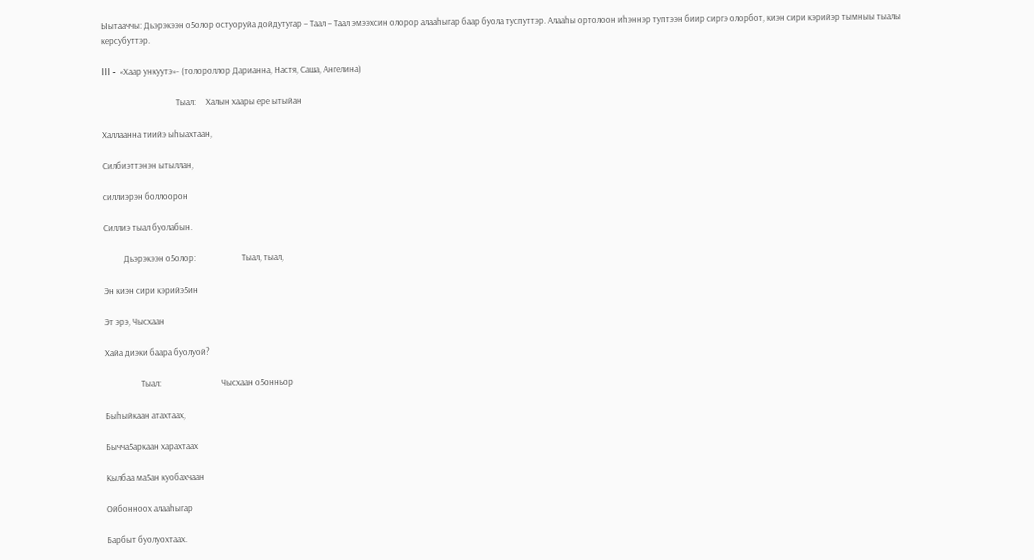Ыытааччы: Дьэрэкээн о5олор остуоруйа дойдутугар – Таал – Таал эмээхсин олорор алааhыгар баар буола туспуттэр. Алааhы ортолоон иhэннэр туптээн биир сиргэ олорбот, киэн сири кэрийэр тымныы тыалы керсубуттэр.

III -  «Хаар ункуутэ»- (толороллор Дарианна, Настя, Саша, Ангелина)

                                     Тыал:     Халын хаары ере ытыйан

Халлаанна тиийэ ыhыахтаан,

Силбиэттэнэн ытыллан,

силлиэрэн боллоорон

Силлиэ тыал буолабын.

          Дьэрэкээн о5олор:                       Тыал, тыал,

Эн киэн сири кэрийэ5ин

Эт эрэ, Чысхаан

Хайа диэки баара буолуой?

                  Тыал:                              Чысхаан о5онньор

Быhыйкаан атахтаах,

Бычча5аркаан харахтаах

Кылбаа ма5ан куобахчаан

Ойбонноох алааhыгар

Барбыт буолуохтаах.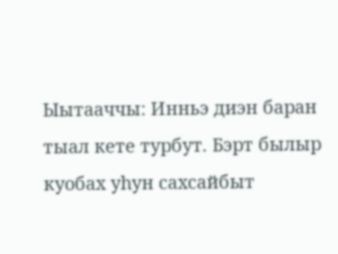Ыытааччы: Инньэ диэн баран тыал кете турбут. Бэрт былыр куобах уhун сахсайбыт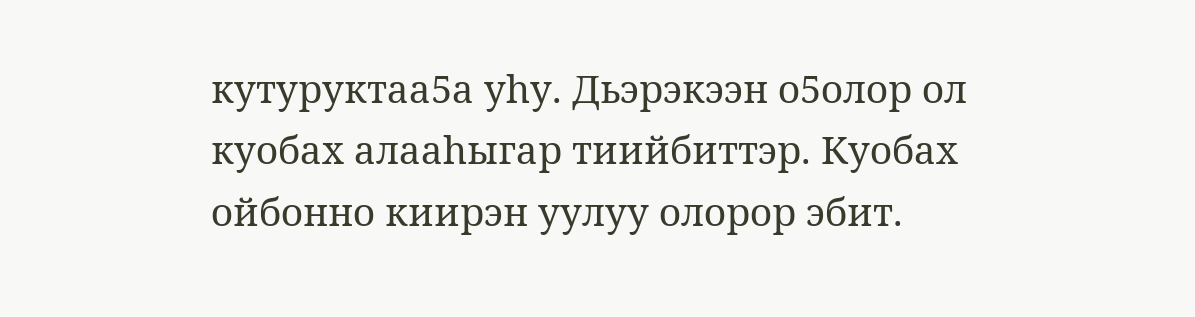кутуруктаа5а уhу. Дьэрэкээн о5олор ол куобах алааhыгар тиийбиттэр. Куобах ойбонно киирэн уулуу олорор эбит.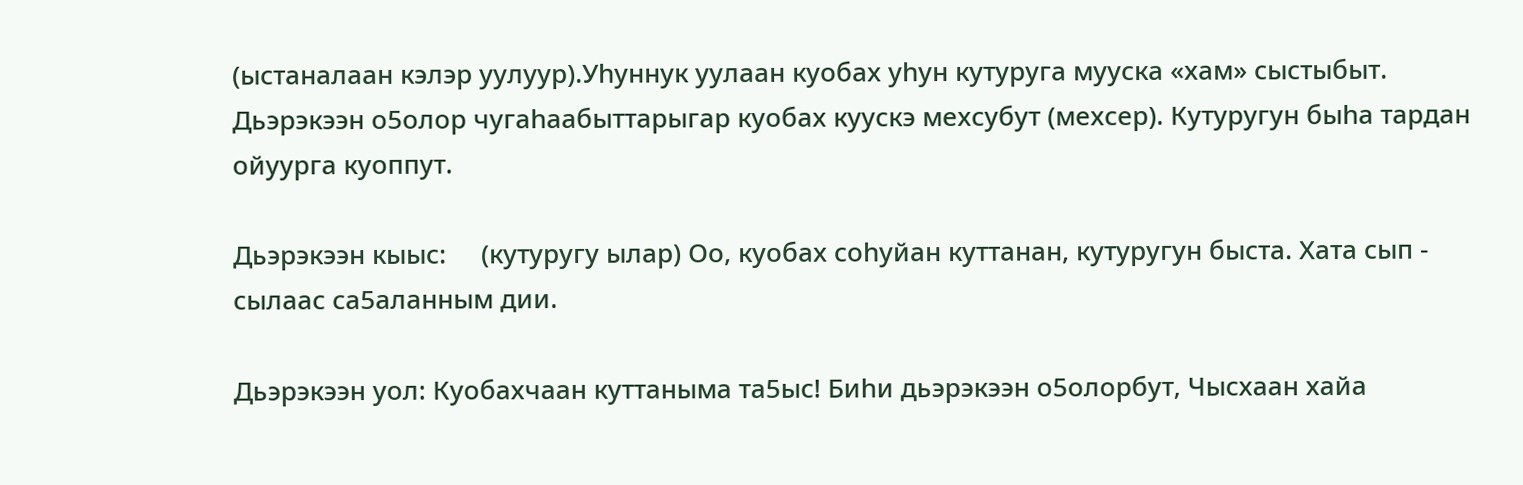(ыстаналаан кэлэр уулуур).Уhуннук уулаан куобах уhун кутуруга мууска «хам» сыстыбыт. Дьэрэкээн о5олор чугаhаабыттарыгар куобах куускэ мехсубут (мехсер). Кутуругун быhа тардан ойуурга куоппут.

Дьэрэкээн кыыс:     (кутуругу ылар) Оо, куобах соhуйан куттанан, кутуругун быста. Хата сып - сылаас са5аланным дии.

Дьэрэкээн уол: Куобахчаан куттаныма та5ыс! Биhи дьэрэкээн о5олорбут, Чысхаан хайа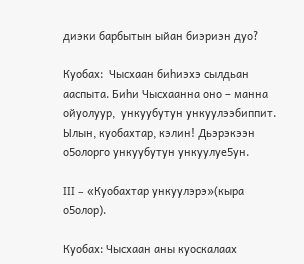диэки барбытын ыйан биэриэн дуо?

Куобах:  Чысхаан биhиэхэ сылдьан ааспыта. Биhи Чысхаанна оно – манна ойуолуур,  ункуубутун ункуулээбиппит. Ылын, куобахтар, кэлин! Дьэрэкээн о5олорго ункуубутун ункуулуе5ун.

III – «Куобахтар ункуулэрэ»(кыра о5олор).

Куобах: Чысхаан аны куоскалаах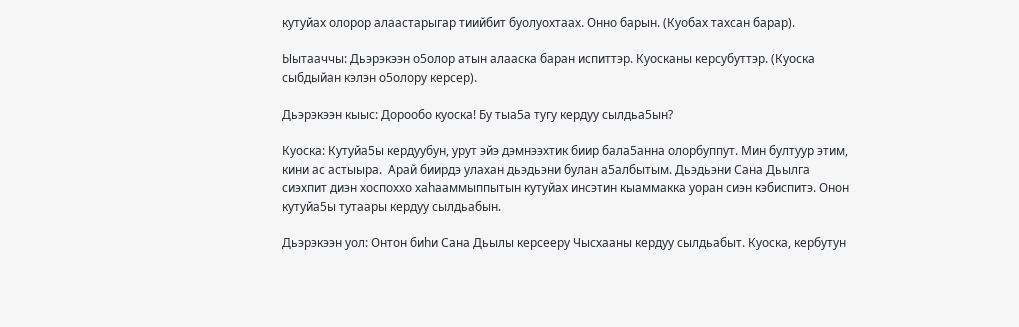кутуйах олорор алаастарыгар тиийбит буолуохтаах. Онно барын. (Куобах тахсан барар).

Ыытааччы: Дьэрэкээн о5олор атын алааска баран испиттэр. Куосканы керсубуттэр. (Куоска сыбдыйан кэлэн о5олору керсер).

Дьэрэкээн кыыс: Дорообо куоска! Бу тыа5а тугу кердуу сылдьа5ын?

Куоска: Кутуйа5ы кердуубун, урут эйэ дэмнээхтик биир бала5анна олорбуппут. Мин бултуур этим, кини ас астыыра.  Арай биирдэ улахан дьэдьэни булан а5албытым. Дьэдьэни Сана Дьылга сиэхпит диэн хоспоххо хаhааммыппытын кутуйах инсэтин кыаммакка уоран сиэн кэбиспитэ. Онон кутуйа5ы тутаары кердуу сылдьабын.

Дьэрэкээн уол: Онтон биhи Сана Дьылы керсееру Чысхааны кердуу сылдьабыт. Куоска, кербутун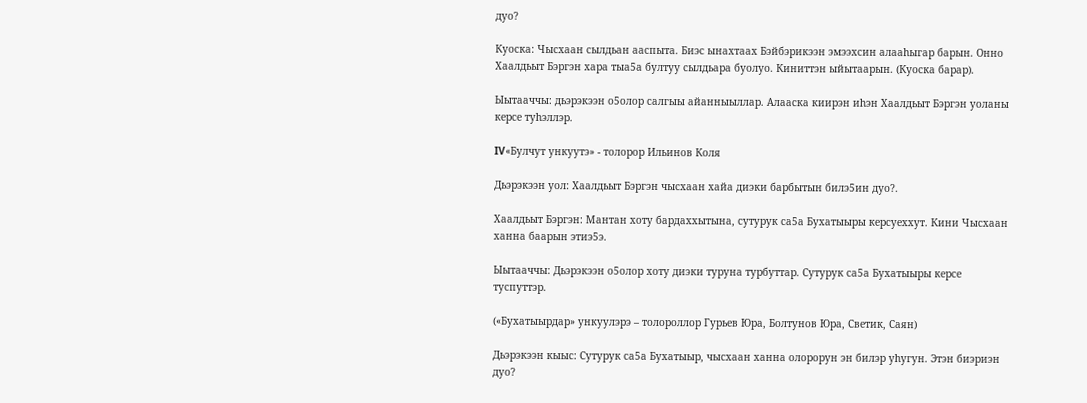дуо?

Куоска: Чысхаан сылдьан ааспыта. Биэс ынахтаах Бэйбэрикээн эмээхсин алааhыгар барын. Онно Хаалдьыт Бэргэн хара тыа5а бултуу сылдьара буолуо. Киниттэн ыйытаарын. (Куоска барар).

Ыытааччы: дьэрэкээн о5олор салгыы айанныыллар. Алааска киирэн иhэн Хаалдьыт Бэргэн уоланы керсе туhэллэр.

IV«Булчут ункуутэ» - толорор Ильинов Коля

Дьэрэкээн уол: Хаалдьыт Бэргэн чысхаан хайа диэки барбытын билэ5ин дуо?.

Хаалдьыт Бэргэн: Мантан хоту бардаххытына, сутурук са5а Бухатыыры керсуеххут. Кини Чысхаан ханна баарын этиэ5э.

Ыытааччы: Дьэрэкээн о5олор хоту диэки туруна турбуттар. Сутурук са5а Бухатыыры керсе туспуттэр.

(«Бухатыырдар» ункуулэрэ – толороллор Гурьев Юра, Болтунов Юра, Светик, Саян)

Дьэрэкээн кыыс: Сутурук са5а Бухатыыр, чысхаан ханна олорорун эн билэр уhугун. Этэн биэриэн дуо?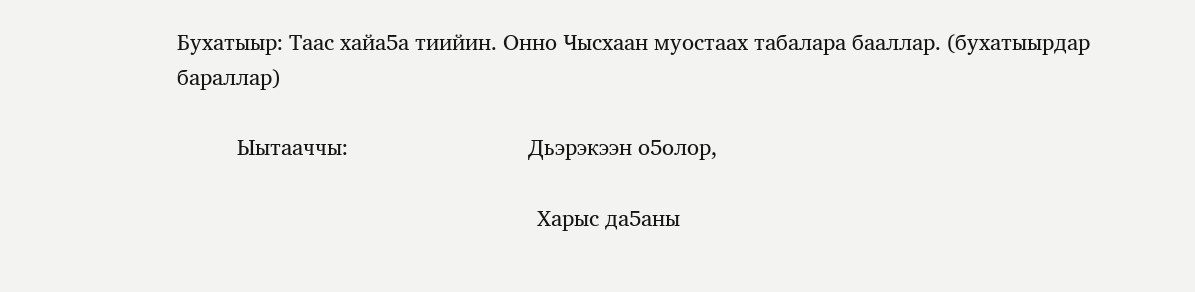Бухатыыр: Таас хайа5а тиийин. Онно Чысхаан муостаах табалара бааллар. (бухатыырдар бараллар)

          Ыытааччы:                              Дьэрэкээн о5олор,

                                                            Харыс да5аны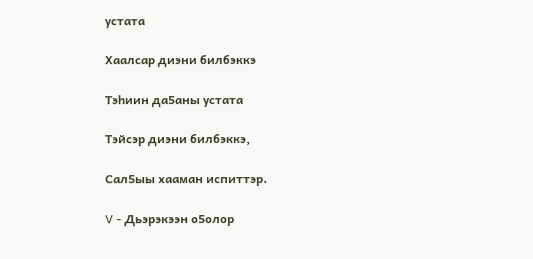устата

Хаалсар диэни билбэккэ

Тэhиин да5аны устата

Тэйсэр диэни билбэккэ,

Сал5ыы хааман испиттэр.

V - Дьэрэкээн о5олор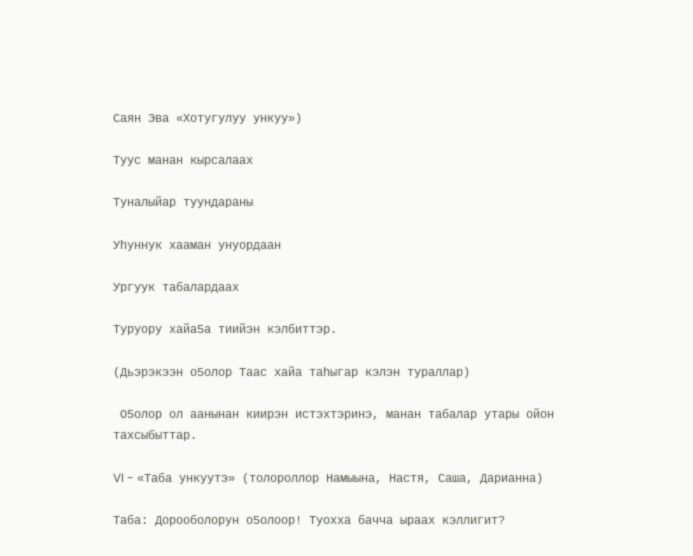Саян Эва «Хотугулуу ункуу»)

Туус манан кырсалаах

Туналыйар туундараны

Уhуннук хааман унуордаан

Ургуук табалардаах

Туруору хайа5а тиийэн кэлбиттэр.

(Дьэрэкээн о5олор Таас хайа таhыгар кэлэн тураллар)

 О5олор ол аанынан киирэн истэхтэринэ, манан табалар утары ойон тахсыбыттар.

VI - «Таба ункуутэ» (толороллор Намыына, Настя, Саша, Дарианна)

Таба: Дорооболорун о5олоор! Туохха бачча ыраах кэллигит?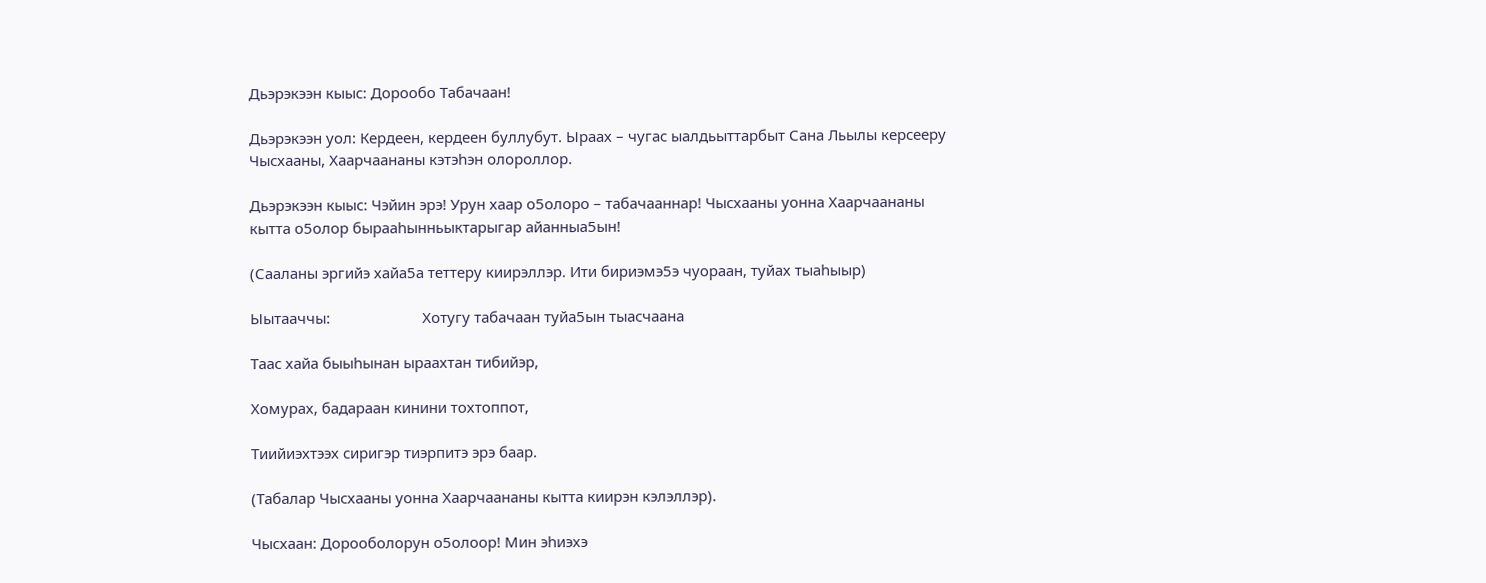Дьэрэкээн кыыс: Дорообо Табачаан!

Дьэрэкээн уол: Кердеен, кердеен буллубут. Ыраах – чугас ыалдьыттарбыт Сана Льылы керсееру Чысхааны, Хаарчаананы кэтэhэн олороллор.

Дьэрэкээн кыыс: Чэйин эрэ! Урун хаар о5олоро – табачааннар! Чысхааны уонна Хаарчаананы кытта о5олор бырааhынньыктарыгар айанныа5ын!

(Сааланы эргийэ хайа5а теттеру киирэллэр. Ити бириэмэ5э чуораан, туйах тыаhыыр)

Ыытааччы:                       Хотугу табачаан туйа5ын тыасчаана

Таас хайа быыhынан ыраахтан тибийэр,

Хомурах, бадараан кинини тохтоппот,

Тиийиэхтээх сиригэр тиэрпитэ эрэ баар.

(Табалар Чысхааны уонна Хаарчаананы кытта киирэн кэлэллэр).

Чысхаан: Дорооболорун о5олоор! Мин эhиэхэ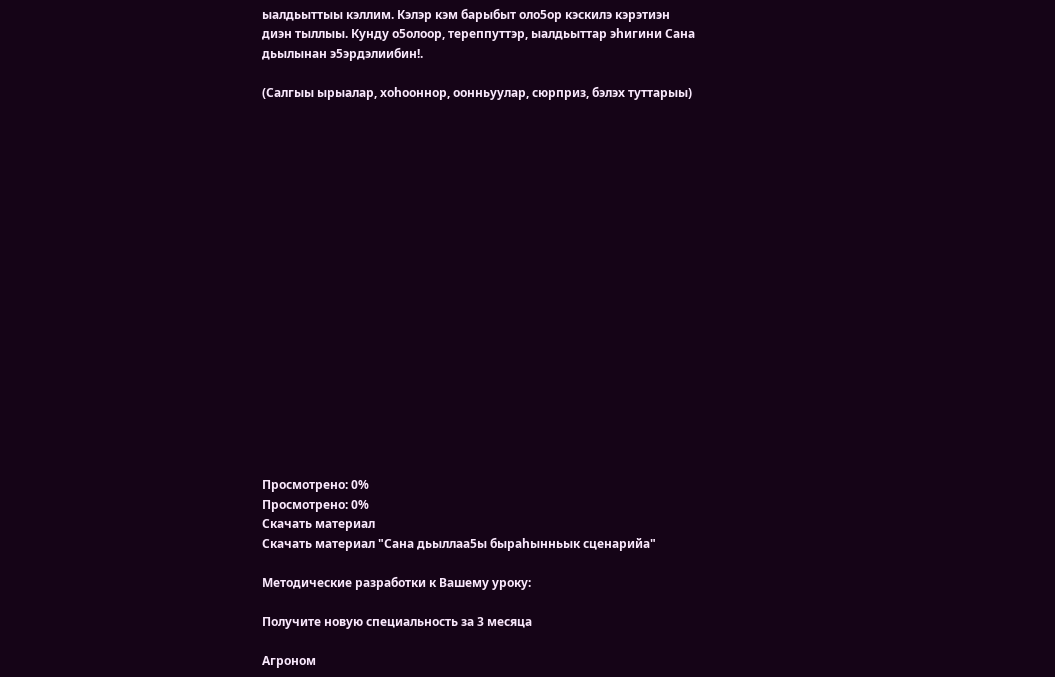ыалдьыттыы кэллим. Кэлэр кэм барыбыт оло5ор кэскилэ кэрэтиэн диэн тыллыы. Кунду о5олоор, тереппуттэр, ыалдьыттар эhигини Сана дьылынан э5эрдэлиибин!.

(Салгыы ырыалар, хоhооннор, оонньуулар, сюрприз, бэлэх туттарыы)



















Просмотрено: 0%
Просмотрено: 0%
Скачать материал
Скачать материал "Сана дьыллаа5ы быраhынньык сценарийа"

Методические разработки к Вашему уроку:

Получите новую специальность за 3 месяца

Агроном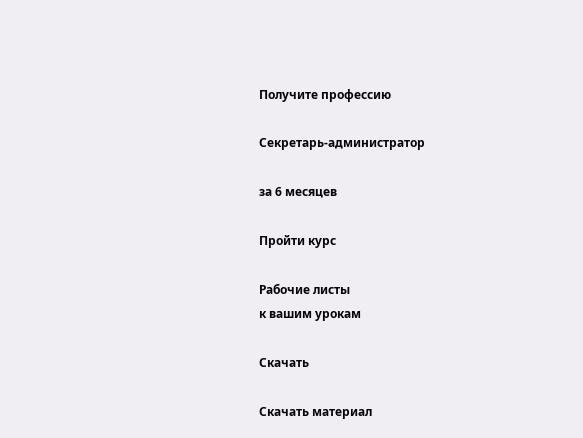Получите профессию

Секретарь-администратор

за 6 месяцев

Пройти курс

Рабочие листы
к вашим урокам

Скачать

Скачать материал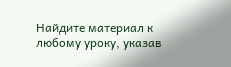Найдите материал к любому уроку, указав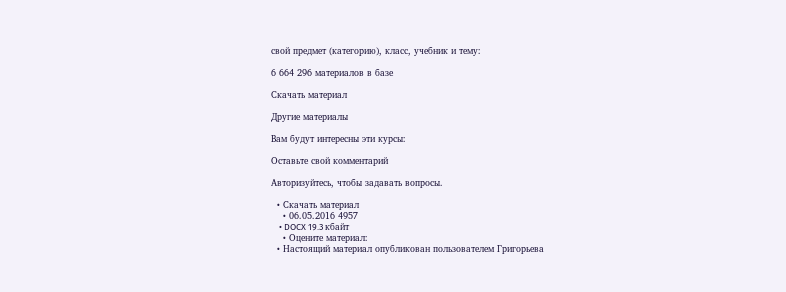свой предмет (категорию), класс, учебник и тему:

6 664 296 материалов в базе

Скачать материал

Другие материалы

Вам будут интересны эти курсы:

Оставьте свой комментарий

Авторизуйтесь, чтобы задавать вопросы.

  • Скачать материал
    • 06.05.2016 4957
    • DOCX 19.3 кбайт
    • Оцените материал:
  • Настоящий материал опубликован пользователем Григорьева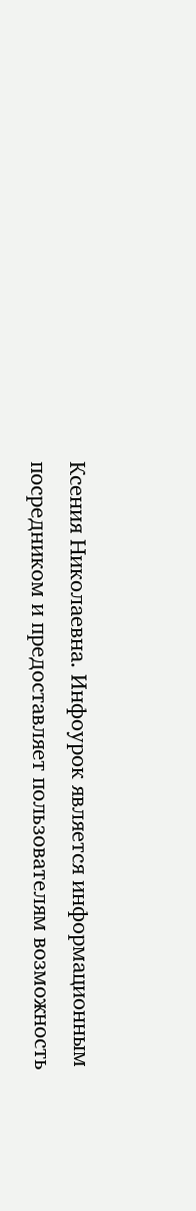Ксения Николаевна. Инфоурок является информационным посредником и предоставляет пользователям возможность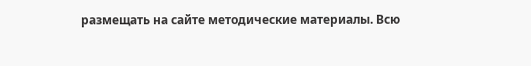размещать на сайте методические материалы. Всю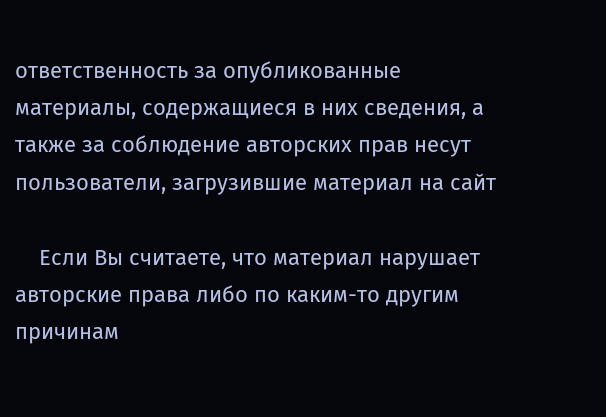ответственность за опубликованные материалы, содержащиеся в них сведения, а также за соблюдение авторских прав несут пользователи, загрузившие материал на сайт

    Если Вы считаете, что материал нарушает авторские права либо по каким-то другим причинам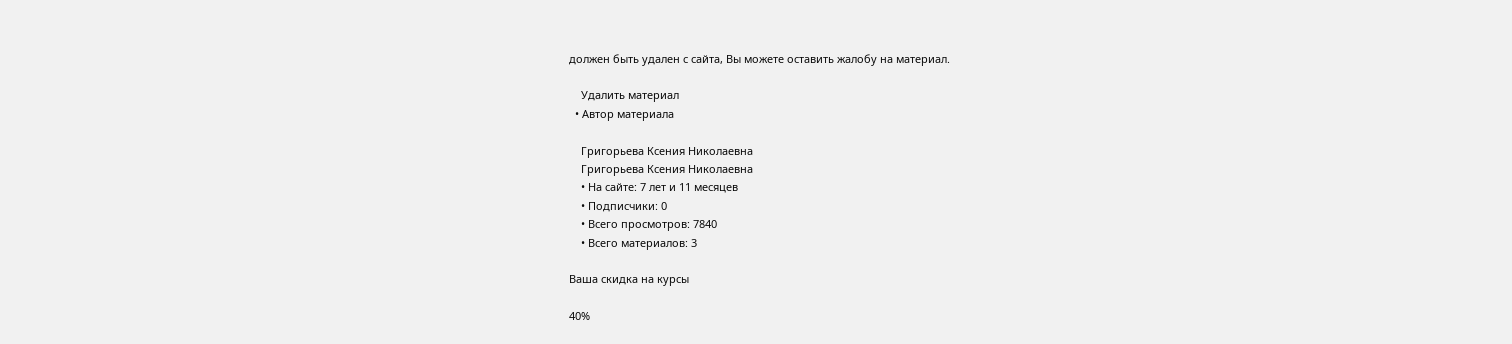должен быть удален с сайта, Вы можете оставить жалобу на материал.

    Удалить материал
  • Автор материала

    Григорьева Ксения Николаевна
    Григорьева Ксения Николаевна
    • На сайте: 7 лет и 11 месяцев
    • Подписчики: 0
    • Всего просмотров: 7840
    • Всего материалов: 3

Ваша скидка на курсы

40%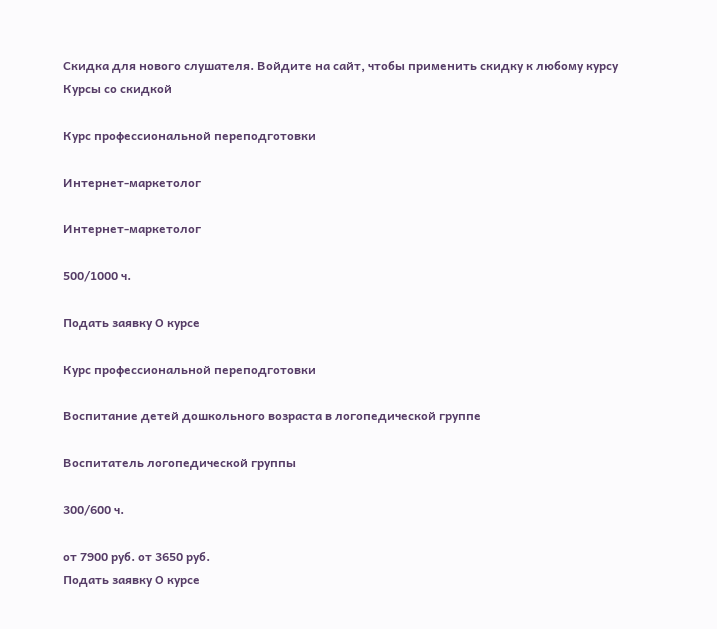Скидка для нового слушателя. Войдите на сайт, чтобы применить скидку к любому курсу
Курсы со скидкой

Курс профессиональной переподготовки

Интернет-маркетолог

Интернет-маркетолог

500/1000 ч.

Подать заявку О курсе

Курс профессиональной переподготовки

Воспитание детей дошкольного возраста в логопедической группе

Воспитатель логопедической группы

300/600 ч.

от 7900 руб. от 3650 руб.
Подать заявку О курсе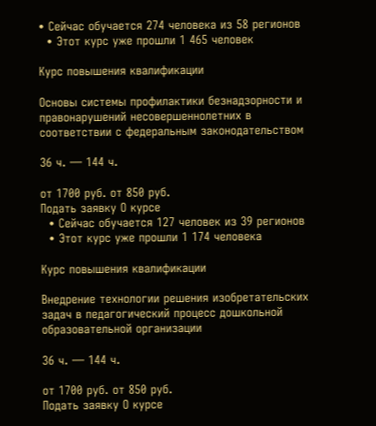• Сейчас обучается 274 человека из 58 регионов
  • Этот курс уже прошли 1 465 человек

Курс повышения квалификации

Основы системы профилактики безнадзорности и правонарушений несовершеннолетних в соответствии с федеральным законодательством

36 ч. — 144 ч.

от 1700 руб. от 850 руб.
Подать заявку О курсе
  • Сейчас обучается 127 человек из 39 регионов
  • Этот курс уже прошли 1 174 человека

Курс повышения квалификации

Внедрение технологии решения изобретательских задач в педагогический процесс дошкольной образовательной организации

36 ч. — 144 ч.

от 1700 руб. от 850 руб.
Подать заявку О курсе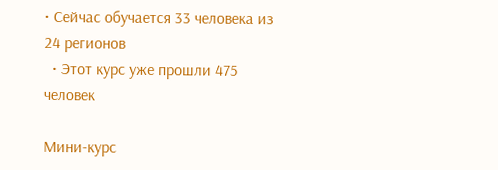• Сейчас обучается 33 человека из 24 регионов
  • Этот курс уже прошли 475 человек

Мини-курс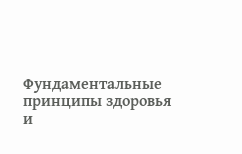Фундаментальные принципы здоровья и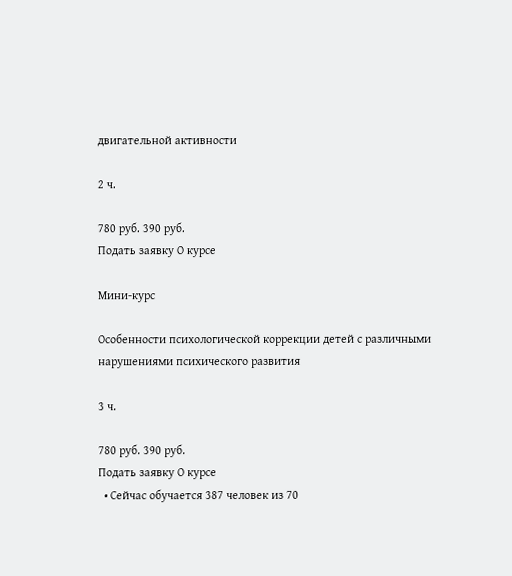двигательной активности

2 ч.

780 руб. 390 руб.
Подать заявку О курсе

Мини-курс

Особенности психологической коррекции детей с различными нарушениями психического развития

3 ч.

780 руб. 390 руб.
Подать заявку О курсе
  • Сейчас обучается 387 человек из 70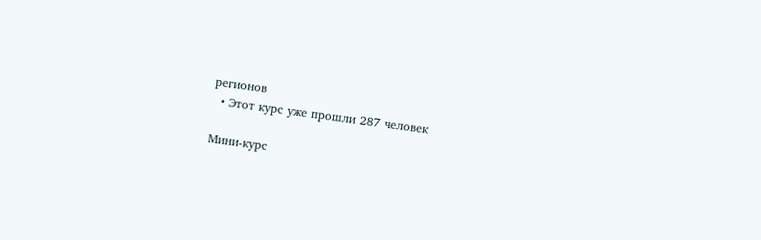регионов
  • Этот курс уже прошли 287 человек

Мини-курс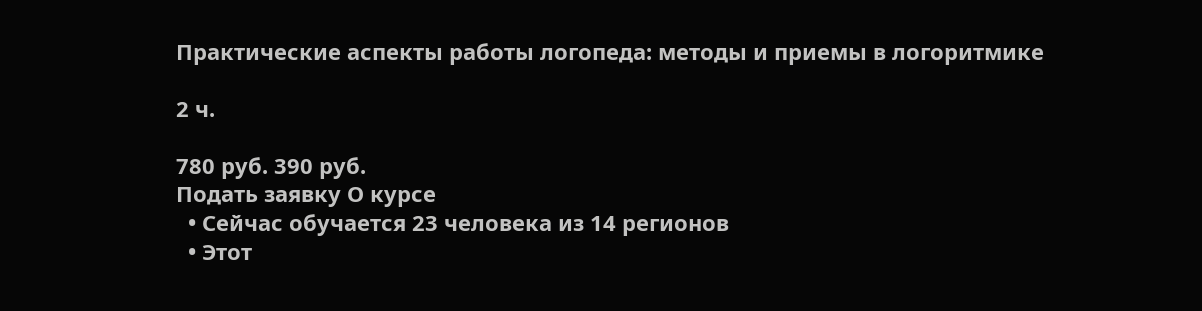Практические аспекты работы логопеда: методы и приемы в логоритмике

2 ч.

780 руб. 390 руб.
Подать заявку О курсе
  • Сейчас обучается 23 человека из 14 регионов
  • Этот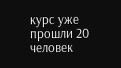курс уже прошли 20 человек